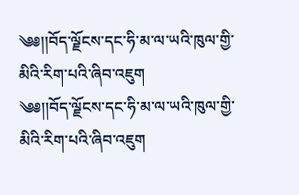༄༅།།བོད་ལྗོངས་དང་ཧི་མ་ལ་ཡའི་ཁུལ་གྱི་མིའི་རིག་པའི་ཞིབ་འཇུག
༄༅།།བོད་ལྗོངས་དང་ཧི་མ་ལ་ཡའི་ཁུལ་གྱི་མིའི་རིག་པའི་ཞིབ་འཇུག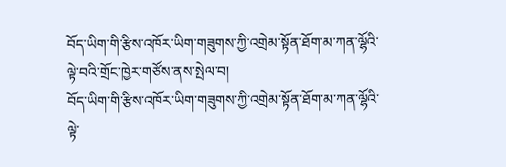བོད་ཡིག་གི་རྩིས་འཁོར་ཡིག་གཟུགས་ཀྱི་འགྲེམ་སྟོན་ཐོག་མ་ཀན་ལྷོའི་ལྟེ་བའི་གྲོང་ཁྱེར་གཙོས་ནས་སྤེལ་བ།
བོད་ཡིག་གི་རྩིས་འཁོར་ཡིག་གཟུགས་ཀྱི་འགྲེམ་སྟོན་ཐོག་མ་ཀན་ལྷོའི་ལྟེ་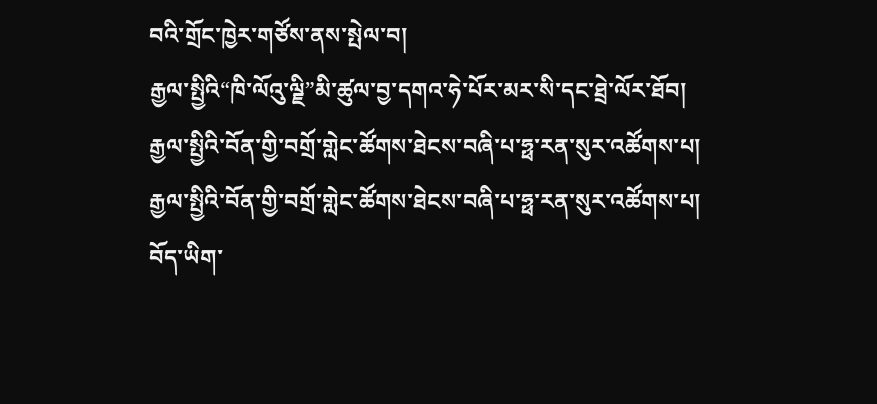བའི་གྲོང་ཁྱེར་གཙོས་ནས་སྤེལ་བ།
རྒྱལ་སྤྱིའི“ཁི་ལོའུ་ལྗི”མི་ཚུལ་བྱ་དགའ་ཧེ་པོར་མར་སི་དང་ཐྲེ་ལོར་ཐོབ།
རྒྱལ་སྤྱིའི་བོན་གྱི་བགྲོ་གླེང་ཚོགས་ཐེངས་བཞི་པ་ཧྥ་རན་སུར་འཚོགས་པ།
རྒྱལ་སྤྱིའི་བོན་གྱི་བགྲོ་གླེང་ཚོགས་ཐེངས་བཞི་པ་ཧྥ་རན་སུར་འཚོགས་པ།
བོད་ཡིག་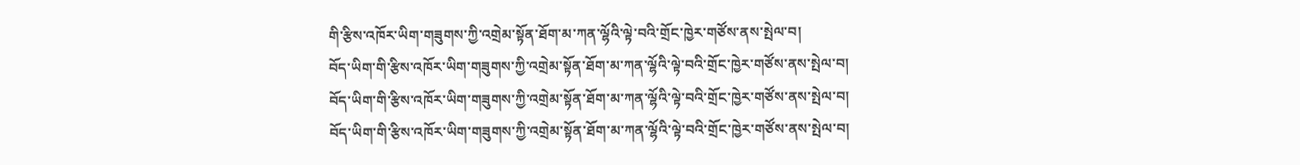གི་རྩིས་འཁོར་ཡིག་གཟུགས་ཀྱི་འགྲེམ་སྟོན་ཐོག་མ་ཀན་ལྷོའི་ལྟེ་བའི་གྲོང་ཁྱེར་གཙོས་ནས་སྤེལ་བ།
བོད་ཡིག་གི་རྩིས་འཁོར་ཡིག་གཟུགས་ཀྱི་འགྲེམ་སྟོན་ཐོག་མ་ཀན་ལྷོའི་ལྟེ་བའི་གྲོང་ཁྱེར་གཙོས་ནས་སྤེལ་བ།
བོད་ཡིག་གི་རྩིས་འཁོར་ཡིག་གཟུགས་ཀྱི་འགྲེམ་སྟོན་ཐོག་མ་ཀན་ལྷོའི་ལྟེ་བའི་གྲོང་ཁྱེར་གཙོས་ནས་སྤེལ་བ།
བོད་ཡིག་གི་རྩིས་འཁོར་ཡིག་གཟུགས་ཀྱི་འགྲེམ་སྟོན་ཐོག་མ་ཀན་ལྷོའི་ལྟེ་བའི་གྲོང་ཁྱེར་གཙོས་ནས་སྤེལ་བ།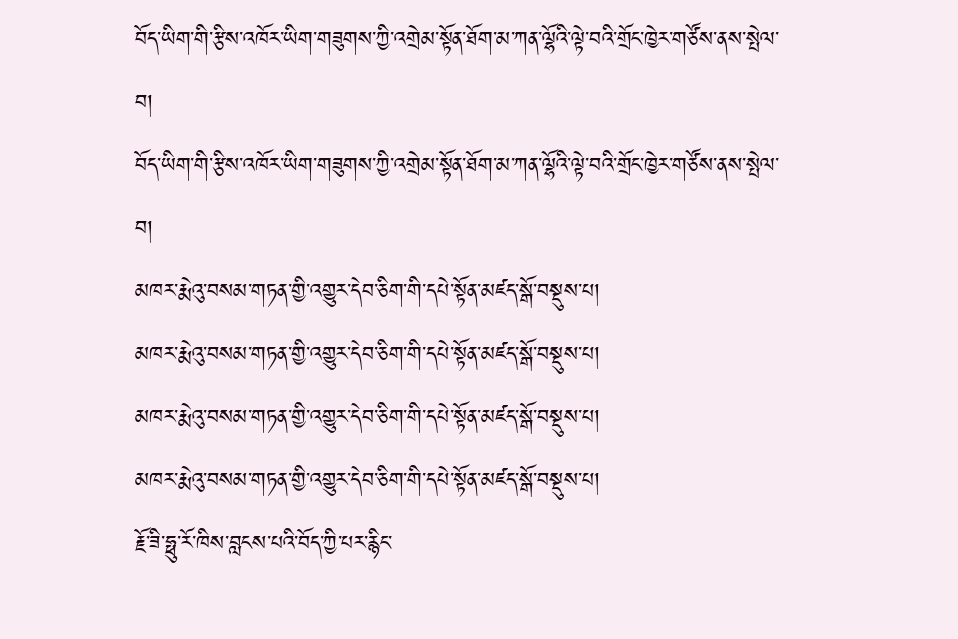བོད་ཡིག་གི་རྩིས་འཁོར་ཡིག་གཟུགས་ཀྱི་འགྲེམ་སྟོན་ཐོག་མ་ཀན་ལྷོའི་ལྟེ་བའི་གྲོང་ཁྱེར་གཙོས་ནས་སྤེལ་བ།
བོད་ཡིག་གི་རྩིས་འཁོར་ཡིག་གཟུགས་ཀྱི་འགྲེམ་སྟོན་ཐོག་མ་ཀན་ལྷོའི་ལྟེ་བའི་གྲོང་ཁྱེར་གཙོས་ནས་སྤེལ་བ།
མཁར་རྨེའུ་བསམ་གཏན་གྱི་འགྱུར་དེབ་ཅིག་གི་དཔེ་སྟོན་མཛད་སྒོ་བསྡུས་པ།
མཁར་རྨེའུ་བསམ་གཏན་གྱི་འགྱུར་དེབ་ཅིག་གི་དཔེ་སྟོན་མཛད་སྒོ་བསྡུས་པ།
མཁར་རྨེའུ་བསམ་གཏན་གྱི་འགྱུར་དེབ་ཅིག་གི་དཔེ་སྟོན་མཛད་སྒོ་བསྡུས་པ།
མཁར་རྨེའུ་བསམ་གཏན་གྱི་འགྱུར་དེབ་ཅིག་གི་དཔེ་སྟོན་མཛད་སྒོ་བསྡུས་པ།
རྗོ་ཟི་ཧྥུ་རོ་ཁིས་བླངས་པའི་བོད་ཀྱི་པར་རྙིང་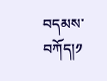བདམས་བཀོད།༡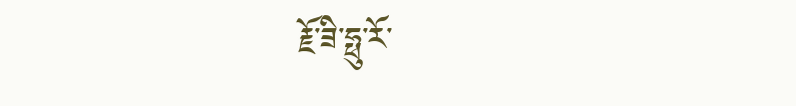རྗོ་ཟི་ཧྥུ་རོ་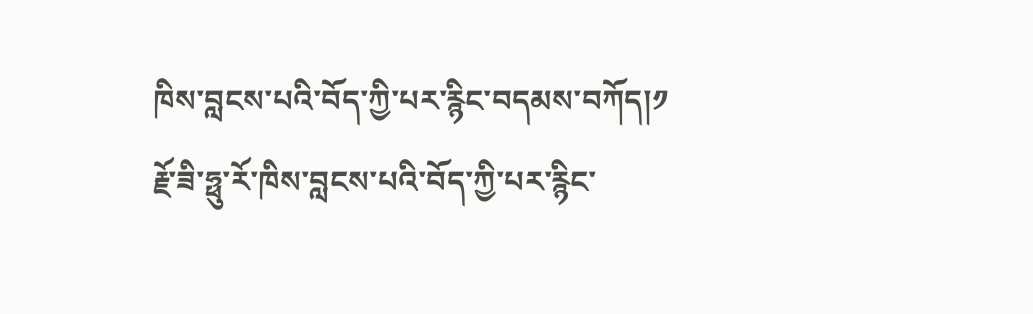ཁིས་བླངས་པའི་བོད་ཀྱི་པར་རྙིང་བདམས་བཀོད།༡
རྗོ་ཟི་ཧྥུ་རོ་ཁིས་བླངས་པའི་བོད་ཀྱི་པར་རྙིང་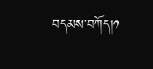བདམས་བཀོད།༡